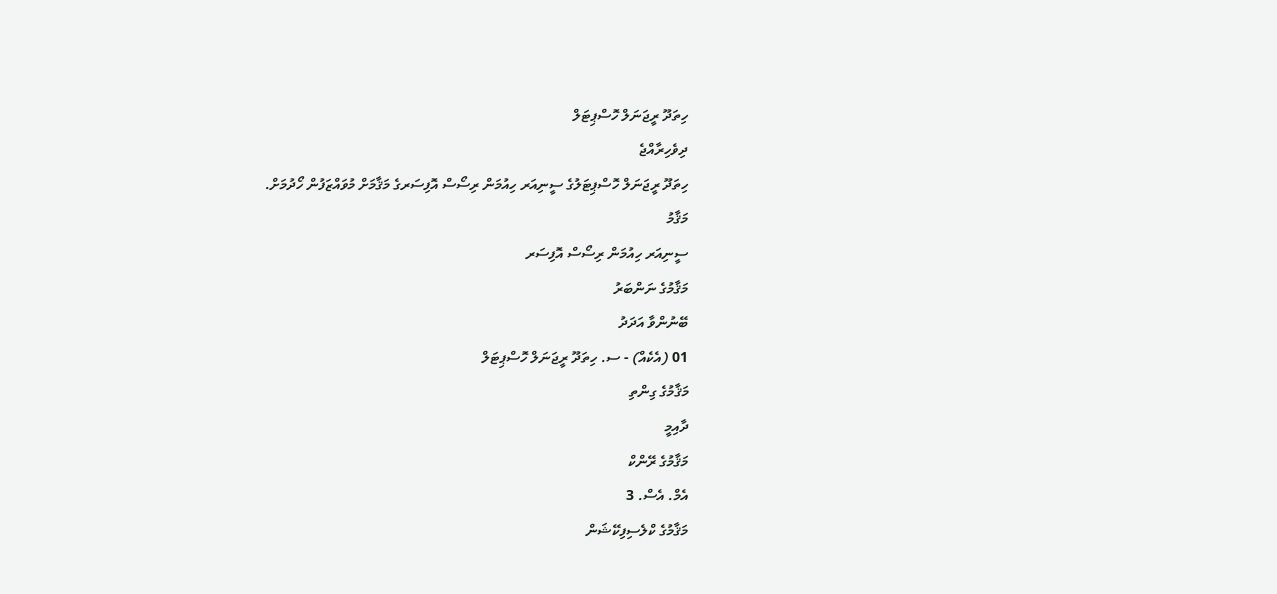ހިތަދޫ ރީޖަނަލް ހޮސްޕިޓަލް
ދިވެހިރާއްޖެ
ހިތަދޫ ރީޖަނަލް ހޮސްޕިޓަލުގެ ސީނިއަރ ހިއުމަން ރިސޯސް އޮފިސަރގެ މަޤާމަށް މުވައްޒަފުން ހޯދުމަށް.
މަޤާމު
ސީނިއަރ ހިއުމަން ރިސޯސް އޮފިސަރ
މަޤާމުގެ ނަންބަރު
ބޭނުންވާ އަދަދު
01 (އެކެއް) - ސ. ހިތަދޫ ރީޖަނަލް ހޮސްޕިޓަލް
މަޤާމުގެ ގިންތި
ދާއިމީ
މަޤާމުގެ ރޭންކް
އެމް. އެސް. 3
މަޤާމުގެ ކްލެސިފިކޭޝަން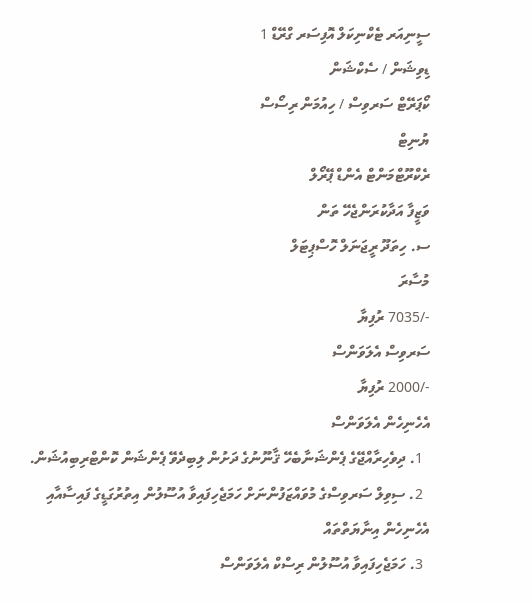ސީނިއަރ ޓެކްނިކަލް އޮފިސަރ ގްރޭޑް 1
ޑިވިޝަން / ސެކްޝަން
ކޯޕަރޭޓް ސަރވިސް / ހިއުމަން ރިސޯސް
ޔުނިޓް
ރެކްރޫޓްމަންޓް އެންޑް ޕޭރޯލް
ވަޒީފާ އަދާކުރަންޖެހޭ ތަން
ސ. ހިތަދޫ ރީޖަނަލް ހޮސްޕިޓަލް
މުސާރަ
-/7035 ރުފިޔާ
ސަރވިސް އެލަވަންސް
-/2000 ރުފިޔާ
އެހެނިހެން އެލަވަންސް
  1. ދިވެހިރާއްޖޭގެ ޕެންޝަނާބެހޭ ޤާނޫނުގެ ދަށުން ލިބިދެވޭ ޕެންޝަން ކޮންޓްރިބިއުޝަން.
  2. ސިވިލް ސަރވިސްގެ މުވައްޒަފުންނަށް ހަމަޖެހިފައިވާ އުސޫލުން އިތުރުގަޑީގެ ފައިސާއާއި އެހެނިހެން އިނާޔަތްތައް
  3. ހަމަޖެހިފައިވާ އުސޫލުން ރިސްކް އެލަވަންސް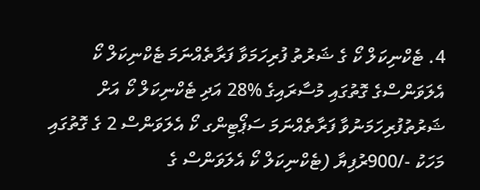4. ޓެކްނިކަލް ކޯ ގެ ޝަރުތު ފުރިހަމަވާ ފަރާތެއްނަމަ ޓެކްނިކަލް ކޯ އެލަވަންސްގެ ގޮތުގައި މުސާރައިގެ %28 އަދި ޓެކްނިކަލް ކޯ އަށް ޝަރުތުފުރިހަމަނުވާ ފަރާތެއްނަމަ ސަޕޯޓިންގ ކޯ އެލަވަންސް 2 ގެ ގޮތުގައި މަހަކު -/900ރުފިޔާ (ޓެކްނިކަލް ކޯ އެލަވަންސް ގެ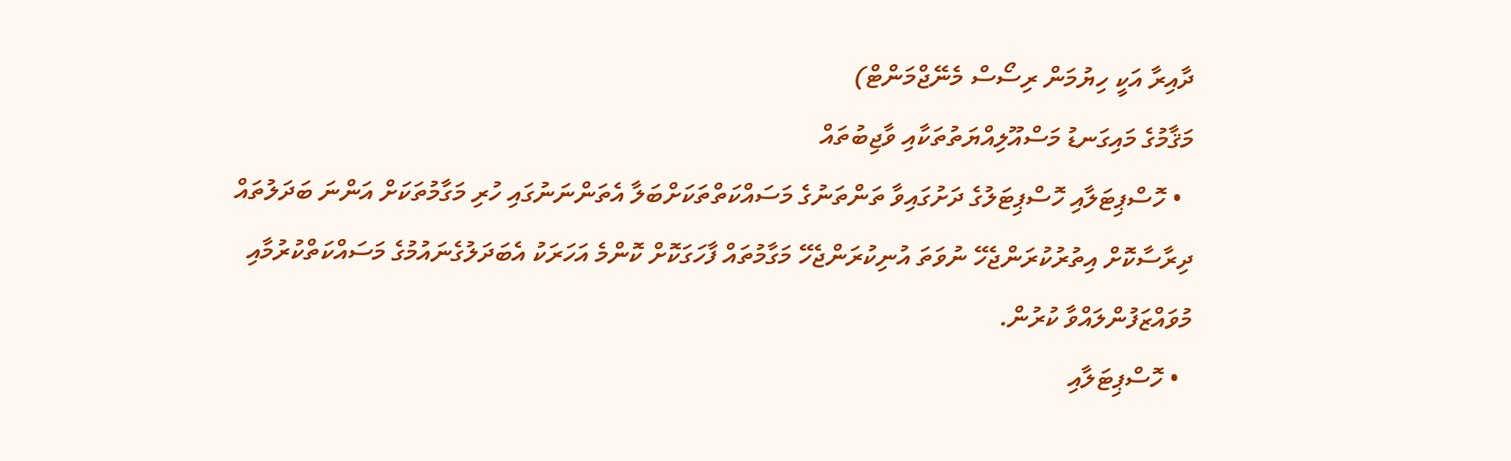ދާއިރާ އަކީ ހިޔުމަން ރިސޯސް މެނޭޖްމަންޓް)
މަޤާމުގެ މައިގަނޑު މަސްއޫލިއްޔަތުތަކާއި ވާޖިބުތައް
  • ހޮސްޕިޓަލާއި ހޮސްޕިޓަލުގެ ދަށުގައިވާ ތަންތަނުގެ މަސައްކަތްތަކަށްބަލާ އެތަންނަނުގައި ހުރި މަގާމުތަކަށް އަންނަ ބަދަލުތައް ދިރާސާކޮށް އިތުރުކުރަންޖެހޭ ނުވަތަ އުނިކުރަންޖެހޭ މަގާމުތައް ފާހަގަކޮށް ކޮންމެ އަހަރަކު އެބަދަލުގެނައުމުގެ މަސައްކަތްކުރުމާއި މުވައްޒަފުންލައްވާ ކުރުން.
  • ހޮސްޕިޓަލާއި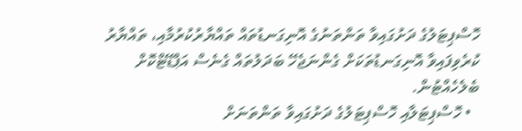ހޮސްޕިޓަލުގެ ދަށުގައިވާ ތަންތަނުގެ އޮނިގަނޑުތައް ތައްޔާރުކުރުމާއި، ތައްޔާރު ކުރެވިފައިވާ އޮނިގަނޑުތަކަށް ގެންނަޖެހޭ ބަދަލުތައް ގެނެސް އަޕްޑޭޓްކޮށް ބެލެހެއްޓުން.
  • ހޮސްޕިޓަލާއި ހޮސްޕިޓަލުގެ ދަށުގައިވާ ތަންތަނަށް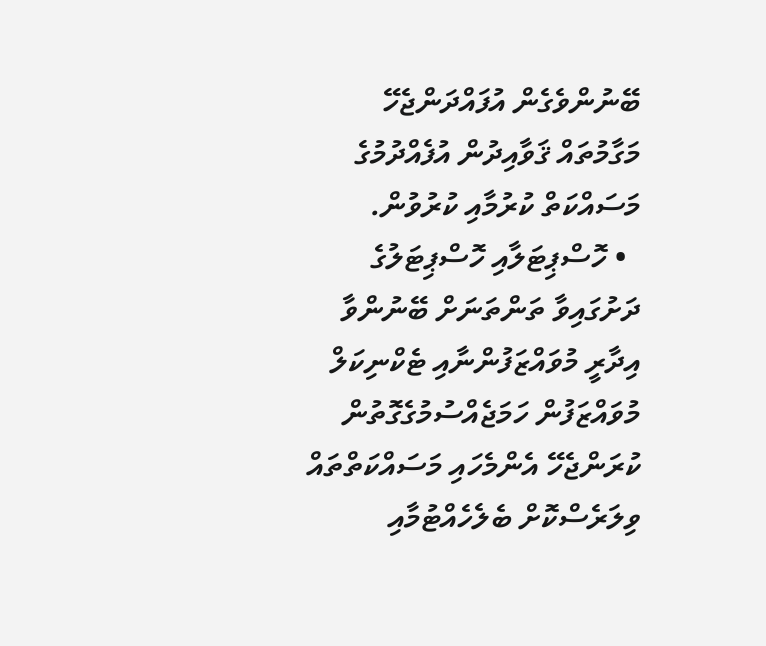ބޭނުންވެގެން އުފައްދަންޖެހޭ މަގާމުތައް ޤަވާއިދުން އުފެއްދުމުގެ މަސައްކަތް ކުރުމާއި ކުރުވުން.
  • ހޮސްޕިޓަލާއި ހޮސްޕިޓަލުގެ ދަށުގައިވާ ތަންތަނަށް ބޭނުންވާ އިދާރީ މުވައްޒަފުންނާއި ޓެކްނިކަލް މުވައްޒަފުން ހަމަޖެއްސުމުގެގޮތުން ކުރަންޖެހޭ އެންމެހައި މަސައްކަތްތައް ވިލަރެސްކޮށް ބެލެހެއްޓުމާއި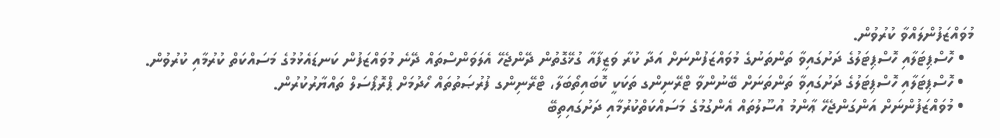މުވައްޒަފުންލައްވާ ކުރުވުން.
  • ހޮސްޕިޓަލާއި ހޮސްޕިޓަލުގެ ދަށުގައިވާ ތަންތަނުގެ މުވައްޒަފުންނަށް އަދާ ކުރާ ވަޒީފާއާ ގުޚޭގޮތުން ދޭންޖެހޭ އެލަވަންސްތައް ދޭނެ މުވައްޒަފުން ކަނޑައެޅުމުގެ މަސައްކަތް ކުރުމާއި ކުރުވުން.
  • ހޮސްޕިޓަލާއި ހޮސްޕިޓަލުގެ ދަށުގައިވާ ތަންތަނަށް ބޭނުންވާ ޓްރޭނިންގ ތަކަކީ ކޮބައިތޯބަލާ، ޓްރޭނިންގ ފުރުޞަތުތައް ހޯދުމަށް ޕްރޮޕޯސަލް ތައްޔާރުކުރުން.
  • މުވައްޒަފުންނަށް އަންގަންޖެހޭ ޢާންމު އުސޫލުތައް އެންގުމުގެ މަސައްކަތްކުރުމާއި ދަށުގައިތިބޭ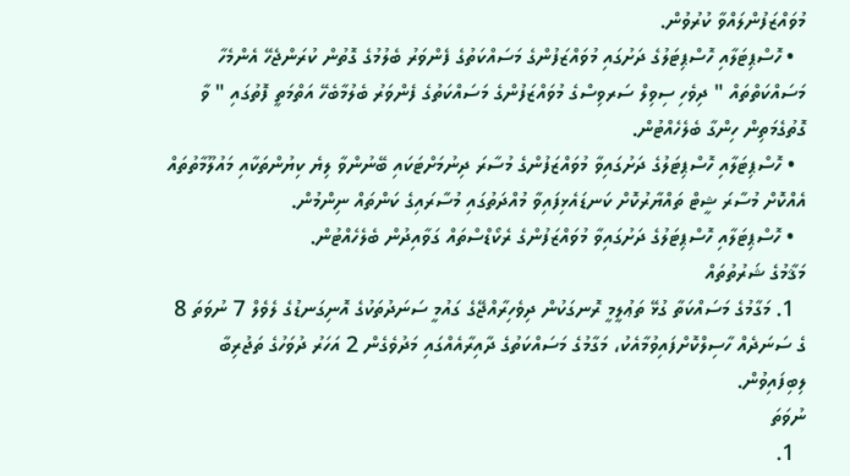މުވައްޒަފުންލައްވާ ކުރުވުން.
  • ހޮސްޕިޓަލާއި ހޮސްޕިޓަލުގެ ދަށުގައި މުވައްޒަފުންގެ މަސައްކަތުގެ ފެންވަރު ބެލުމުގެ ގޮތުން ކުރަންޖެހޭ އެންމެހާ މަސައްކަތްތައް " ދިވެހި ސިވިލް ސަރވިސްގެ މުވައްޒަފުންގެ މަސައްކަތުގެ ފެންވަރު ބެލުމާބެހޭ އަތްމަތީ ފޮތުގައި " ވާ ގޮތުގެމަތިން ހިންގާ ބެލެހެއްޓުން.
  • ހޮސްޕިޓަލާއި ހޮސްޕިޓަލުގެ ދަށުގައިވާ މުވައްޒަފުންގެ މުސާރަ ދިނުމަށްޓަކައި ބޭނުންވާ ލިޔެ ކިޔުންތަކާއި މައުލޫމާތުތައް އެއްކޮށް މުސާރަ ޝީޓް ތައްޔާރުކޮށް ކަނޑައެޅިފައިވާ މުއްދަތުގައި މުސާރައިގެ ކަންތައް ނިންމުން.
  • ހޮސްޕިޓަލާއި ހޮސްޕިޓަލުގެ ދަށުގައިވާ މުވައްޒަފުންގެ ރެކޯޑްސްތައް ގަވާއިދުން ބެލެހެއްޓުން.
މަޤާމުގެ ޝަރުތުތައް
  1. މަގާމުގެ މަސައްކަތާ ގުޅޭ ތަޢުލީމީ ރޮނގަކުން ދިވެހިރާއްޖޭގެ ގައުމީ ސަނަދުތަކުގެ އޮނިގަނޑުގެ ލެވެލް 7 ނުވަތަ 8 ގެ ސަނަދެއް ހާސިލްކޮށްފައިވުމާއެކު، މަގާމުގެ މަސައްކަތުގެ ދާއިރާއެއްގައި މަދުވެގެން 2 އަހަރު ދުވަހުގެ ތަޖުރިބާ ލިބިފައިވުން.
ނުވަތަ
  1.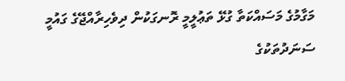މަގާމުގެ މަސައްކަތާ ގުޅޭ ތަޢުލީމީ ރޮނގަކުން ދިވެހިރާއްޖޭގެ ގައުމީ ސަނަދުތަކުގެ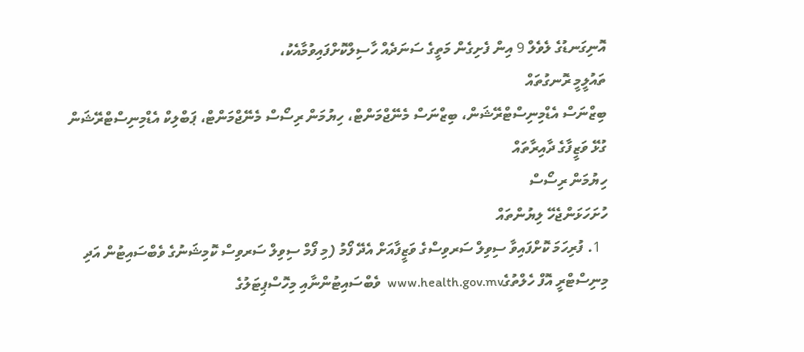އޮނިގަނޑުގެ ލެވެލް 9 އިން ފެށިގެން މަތީގެ ސަނަދެއް ހާސިލްކޮށްފައިވުމާއެކު،
ތައުލީމީ ރޮނގުތައް
ބިޒްނަސް އެޑްމިނިސްޓްރޭޝަން، ބިޒްނަސް މެނޭޖްމަންޓް، ހިޔުމަން ރިސޯސް މެނޭޖްމަންޓް، ޕަބްލިކް އެޑްމިނިސްޓްރޭޝަން
ގުޅޭ ވަޒީފާގެ ދާއިރާތައް
ހިޔުމަން ރިސޯސް
ހުށަހަޅަންޖެހޭ ލިޔުންތައް
  1. ފުރިހަމަ ކޮށްފައިވާ ސިވިލް ސަރވިސްގެ ވަޒީފާއަށް އެދޭ ފޯމު (މި ފޯމް ސިވިލް ސަރވިސް ކޮމިޝަނުގެ ވެބްސައިޓުން އަދި މިނިސްޓްރީ އޮފް ހެލްތުގެwww.health.gov.mv  ވެބްސައިޓުންނާއި މިހޮސްޕިޓަލުގެ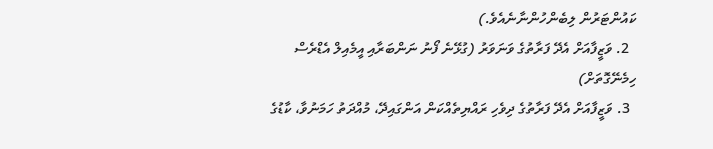ކައުންޓަރުން ލިބެންހުންނާނެއެވެ.)
  2. ވަޒީފާއަށް އެދޭ ފަރާތުގެ ވަނަވަރު (ގުޅޭނެ ފޯނު ނަންބަރާއި އީމެއިލް އެޑްރެސް ހިމެނޭގޮތަށް)
  3. ވަޒީފާއަށް އެދޭ ފަރާތުގެ ދިވެހި ރައްޔިތެއްކަން އަންގައިދޭ، މުއްދަތު ހަމަނުވާ، ކާޑުގެ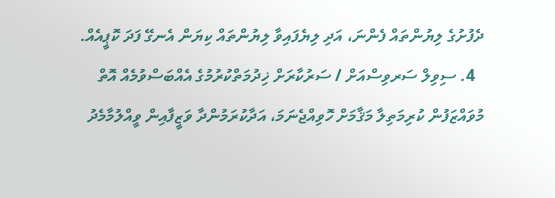ދެފުށުގެ ލިޔުންތައް ފެންނަ، އަދި ލިޔެފައިވާ ލިޔުންތައް ކިޔަން އެނގޭ ފަދަ ކޮޕީއެއް.
  4. ސިވިލް ސަރވިސްއަށް / ސަރުކާރަށް ޚިދުމަތްކުރުމުގެ އެއްބަސްވުމެއް އޮތް މުވައްޒަފުން ކުރިމަތިލާ މަޤާމަށް ހޮވިއްޖެނަމަ، އަދާކުރަމުންދާ ވަޒީފާއިން ވީއްލުމާމެދު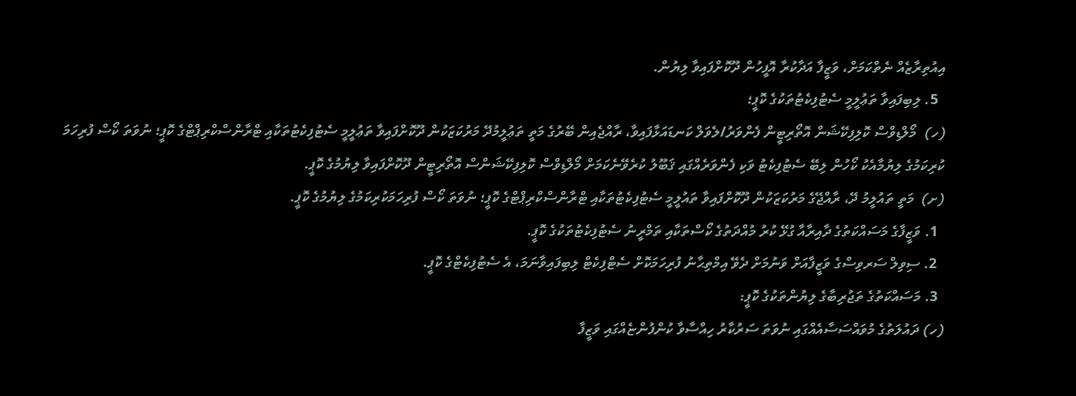އިއުތިރާޒެއް ނެތްކަމަށް، ވަޒީފާ އަދާކުރާ އޮފީހުން ދޫކޮށްފައިވާ ލިޔުން.
  5. ލިބިފައިވާ ތަޢުލީމީ ސެޓުފިކެޓުތަކުގެ ކޮޕީ؛
(ހ)  މޯލްޑިވްސް ކޮލިފިކޭޝަން އޮތޯރިޓީން ފެންވަރު/ލެވަލް ކަނޑައަޅާފައިވާ، ރާއްޖެއިން ބޭރުގެ މަތީ ތަޢުލީމުދޭ މަރުކަޒަކުން ދޫކޮށްފައިވާ ތަޢުލީމީ ސެޓުފިކެޓުތަކާއި ޓްރާންސްކްރިޕްޓްގެ ކޮޕީ؛ ނުވަތަ ކޯސް ފުރިހަމަ ކުރިކަމުގެ ލިޔުމާއެކު ކޯހުން ލިބޭ ސެޓުފިކެޓު ވަކި ފެންވަރެއްގައި ޤަބޫލު ކުރެވޭނެކަމަށް މޯލްޑިވްސް ކޮލިފިކޭޝަންސް އޮތޯރިޓީން ދޫކޮށްފައިވާ ލިޔުމުގެ ކޮޕީ.
(ށ)  މަތީ ތައުލީމު ދޭ، ރާއްޖޭގެ މަރުކަޒަކުން ދޫކޮށްފައިވާ ތައުލީމީ ސެޓުފިކެޓުތަކާއި ޓްރާންސްކްރިޕްޓްގެ ކޮޕީ؛ ނުވަތަ ކޯސް ފުރިހަމަކުރިކަމުގެ ލިޔުމުގެ ކޮޕީ.
  1. ވަޒީފާގެ މަސައްކަތުގެ ދާއިރާއާ ގުޅޭ ކުރު މުއްދަތުގެ ކޯސްތަކާއި ތަމްރީނު ސެޓުފިކެޓުތަކުގެ ކޮޕީ.
  2. ސިވިލް ސަރވިސްގެ ވަޒީފާއަށް ވަނުމަށް ދެވޭ އިމްތިޙާނު ފުރިހަމަކޮށް ސެޓްފިކެޓް ލިބިފައިވާނަމަ، އެ ސެޓުފިކެޓްގެ ކޮޕީ.
  3. މަސައްކަތުގެ ތަޖުރިބާގެ ލިޔުންތަކުގެ ކޮޕީ:
(ހ) ދައުލަތުގެ މުވައްސަސާއެއްގައި ނުވަތަ ސަރުކާރު ހިއްސާވާ ކުންފުންޏެއްގައި ވަޒީފާ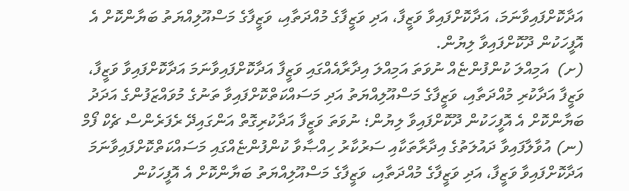އަދާކޮށްފައިވާނަމަ، އަދާކޮށްފައިވާ ވަޒީފާ، އަދި ވަޒީފާގެ މުއްދަތާއި، ވަޒީފާގެ މަސްއޫލިއްޔަތު ބަޔާންކޮށް އެ އޮފީހަކުން ދޫކޮށްފައިވާ ލިޔުން.
(ށ)  އަމިއްލަ ކުންފުންޏެއް ނުވަތަ އަމިއްލަ އިދާރާއެއްގައި ވަޒީފާ އަދާކޮށްފައިވާނަމަ އަދާކޮށްފައިވާ ވަޒީފާ، ވަޒީފާ އަދާކުރި މުއްދަތާއި، ވަޒީފާގެ މަސްއޫލިއްޔަތު އަދި މަސައްކަތްކޮށްފައިވާ ތަނުގެ މުވައްޒަފުންގެ އަދަދު ބަޔާންކޮށް އެ އޮފީހަކުން ދޫކޮށްފައިވާ ލިޔުން؛ ނުވަތަ ވަޒީފާ އަދާކުރިގޮތް އަންގައިދޭ ރެފަރެންސް ޗެކް ފޯމް
(ނ) އުވާލާފައިވާ ދައުލަތުގެ އިދާރާތަކާއި ސަރުކާރު ހިއްޞާވާ ކުންފުންޏެއްގައި މަސައްކަތްކޮށްފައިވާނަމަ އަދާކޮށްފައިވާ ވަޒީފާ، އަދި ވަޒީފާގެ މުއްދަތާއި، ވަޒީފާގެ މަސްއޫލިއްޔަތު ބަޔާންކޮށް އެ އޮފީހަކުން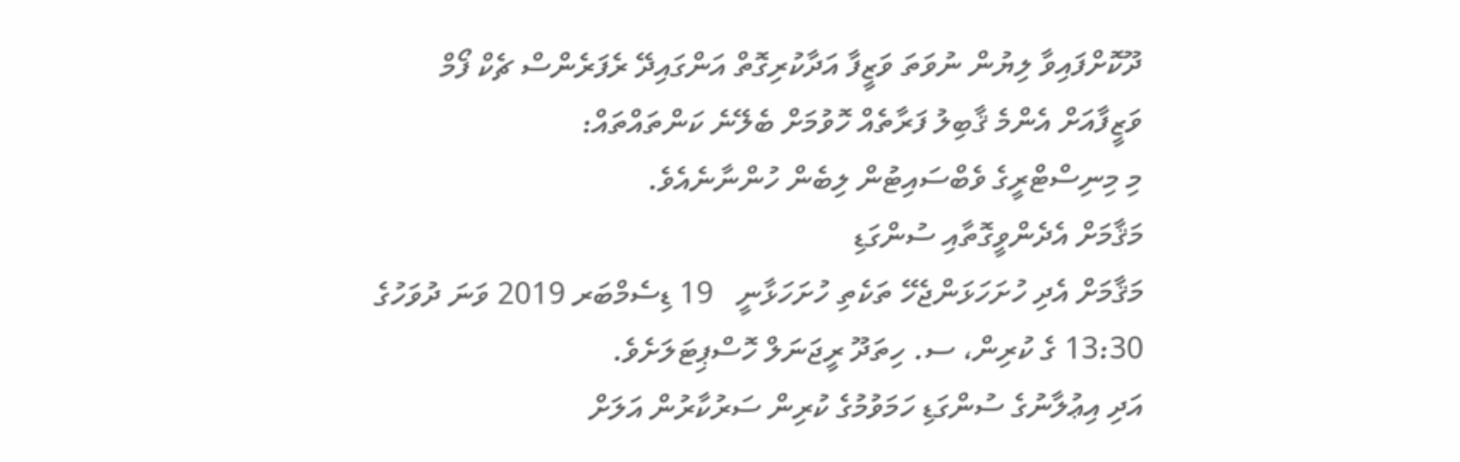ދޫކޮށްފައިވާ ލިޔުން ނުވަތަ ވަޒީފާ އަދާކުރިގޮތް އަންގައިދޭ ރެފަރެންސް ޗެކް ފޯމް
ވަޒީފާއަށް އެންމެ ޤާބިލު ފަރާތެއް ހޮވުމަށް ބެލޭނެ ކަންތައްތައް:
މި މިނިސްޓްރީގެ ވެބްސައިޓުން ލިބެން ހުންނާނެއެވެ.
މަޤާމަށް އެދެންވީގޮތާއި ސުންގަޑި
މަޤާމަށް އެދި ހުށަހަޅަންޖެހޭ ތަކެތި ހުށަހަޅާނީ   19 ޑިސެމްބަރ 2019 ވަނަ ދުވަހުގެ 13:30 ގެ ކުރިން، ސ. ހިތަދޫ ރީޖަނަލް ހޮސްޕިޓަލަށެވެ.
އަދި އިޢުލާނުގެ ސުންގަޑި ހަމަވުމުގެ ކުރިން ސަރުކާރުން އަލަށް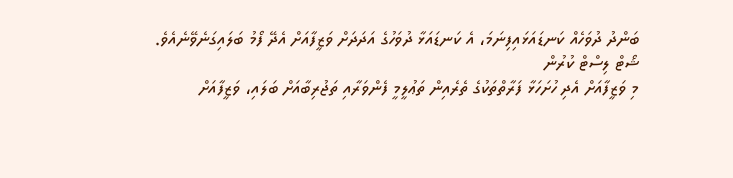ބަންދު ދުވަހެއް ކަނޑައަޅައިފިނަމަ، އެ ކަނޑައަޅާ ދުވަހުގެ އަދަދަށް ވަޒީފާއަށް އެދޭ ފޯމު ބަލައިގަނެވޭނެއެވެ.
ޝޯޓް ލިސްޓް ކުރުން
މި ވަޒީފާއަށް އެދި ހުށަހަޅާ ފަރާތްތަކުގެ ތެރެއިން ތަޢުލީމީ ފެންވަރާއި ތަޖުރިބާއަށް ބަލައި، ވަޒީފާއަށް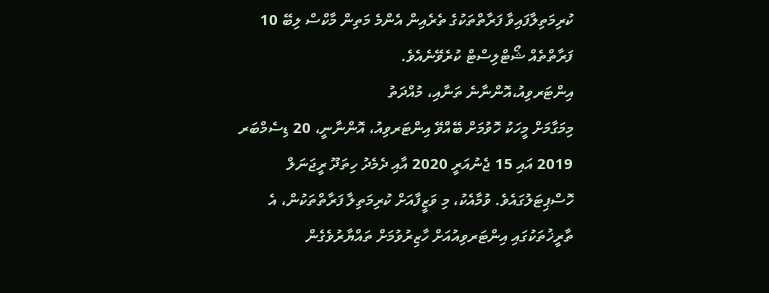ކުރިމަތިލާފައިވާ ފަރާތްތަކުގެ ތެރެއިން އެންމެ މަތިން މާކްސް ލިބޭ 10 ފަރާތްތެއް ޝޯޓްލިސްޓް ކުރެވޭނެއެވެ.
އިންޓަރވިއު،އޮންނާނެ ތަނާއި، މުއްދަތު
މިމަގާމަށް މީހަކު ހޮވުމަށް ބޭއްވޭ އިންޓަރވިއު، އޮންނާނީ، 20 ޑިސެމްބަރ 2019 އައި 15 ޖެނުއަރީ 2020 އާއި ދެމެދު ހިތަދޫ ރީޖަނަލް ހޮސްޕިޓަލުގައެވެ. ވުމާއެކު، މި ވަޒީފާއަށް ކުރިމަތިލާ ފަރާތްތަކުން، އެ ތާރީޚުތަކުގައި އިންޓަރވިއުއަށް ހާޒިރުވުމަށް ތައްޔާރުވެގެން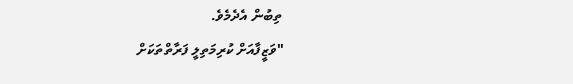ތިބުން އެދެމެވެ.
"ވަޒީފާއަށް ކުރިމަތިލީ ފަރާތްތަކަށް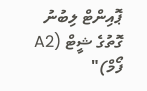ޕޮއިންޓް ލިބުނު ގޮތުގެ ޝީޓް (A2 ފޯމް)"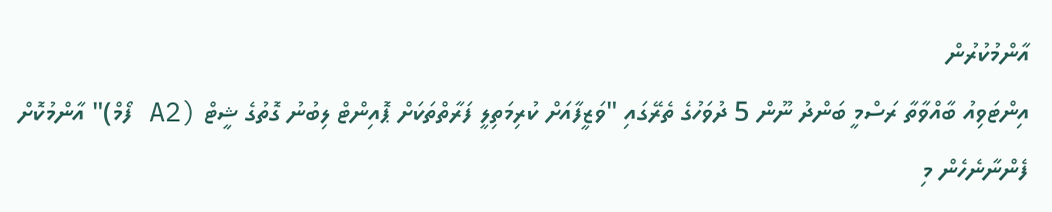އާންމުކުރުން
އިންޓަވިއު ބާއްވާތާ ރަސްމީ ބަންދު ނޫން 5 ދުވަހުގެ ތެރޭގައި "ވަޒީފާއަށް ކުރިމަތިލީ ފަރާތްތަކަށް ޕޮއިންޓް ލިބުނު ގޮތުގެ ޝީޓް (A2 ފޯމް)" އާންމުކޮށް ފެންނާނެހެން މި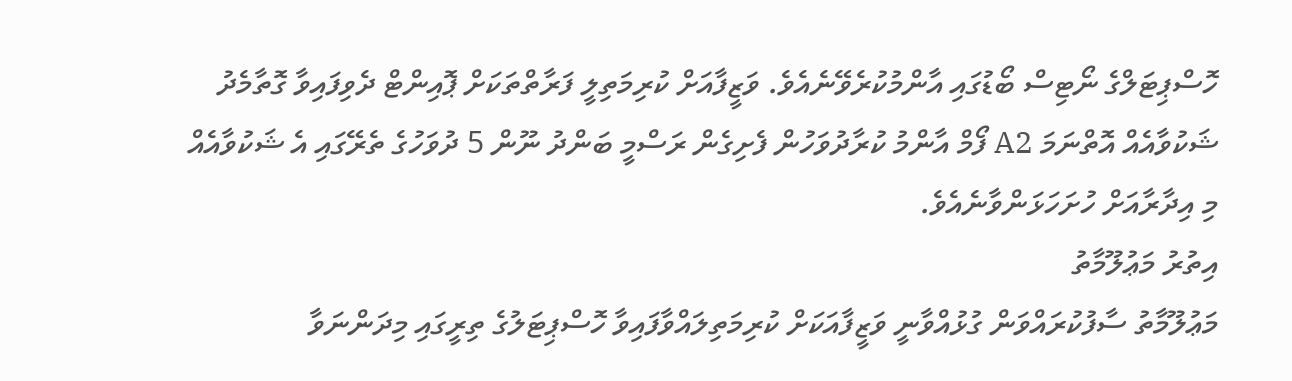ހޮސްޕިޓަލްގެ ނޯޓިސް ބޯޑުގައި އާންމުކުރެވޭނެއެވެ. ވަޒީފާއަށް ކުރިމަތިލީ ފަރާތްތަކަށް ޕޮއިންޓް ދެވިފައިވާ ގޮތާމެދު ޝަކުވާއެއް އޮތްނަމަ A2 ފޯމް އާންމު ކުރާދުވަހުން ފެށިގެން ރަސްމީ ބަންދު ނޫން 5 ދުވަހުގެ ތެރޭގައި އެ ޝަކުވާއެއް މި އިދާރާއަށް ހުށަހަޅަންވާނެއެވެ.
އިތުރު މަޢުލޫމާތު
މަޢުލޫމާތު ސާފުކުރައްވަން ގުޅުއްވާނީ ވަޒީފާއަކަށް ކުރިމަތިލައްވާފައިވާ ހޮސްޕިޓަލުގެ ތިރީގައި މިދަންނަވާ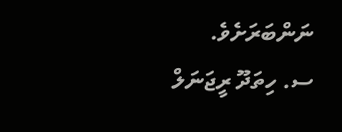ނަންބަރަށެވެ.
ސ. ހިތަދޫ ރީޖަނަލް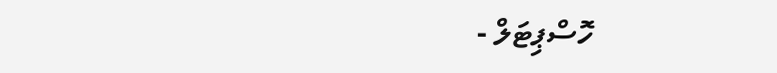ހޮސްޕިޓަލް -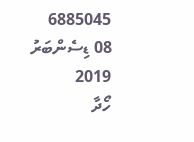6885045
08 ޑިސެންބަރު 2019
ހޯދާ